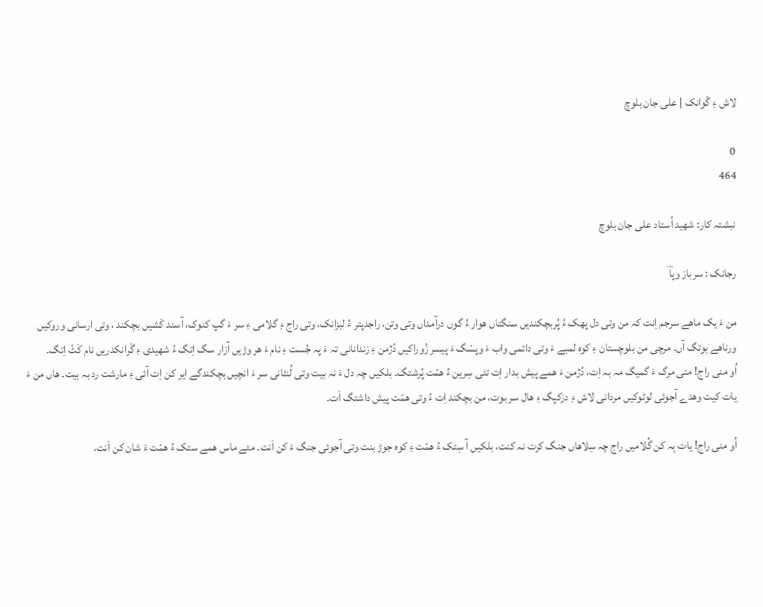لاش ءِ گْوانک | علی جان بلوچ

0
464

نبشتہ کار: شھید اُستاد علی جان بلوچ

رجانک : سرباز وپاؔ

من ءَ یک ماھے سرجم اِنت کہ من وتی دل پھک ءُ پُربچکندیں سنگتاں ھوار ءُ گوں درآمداں وتی وتن، راجدپتر ءُ لبزانک، وتی راج ءِ گلامی ءِ سر ءَ گپ کنوک، آسند کَشیں بچکند ، وتی ارسانی وروکیں ورناھے بوتگ آں۔ مرچی من بلوچستان ءِ کوہ لمبے ءَ وتی دائمی واب ءَ وپسّگ ءَ پیسر زُوراکیں دُژمن ءِ زندانانی تہ ءَ پہ جُست ءِ نام ءَ ھر وڑیں آزار سگ اِتگ ءُ شھیدی ءِ گْرانکدریں نام کَٹّ اِتگ۔
اُو منی راج! منی مرگ ءَ گمیگ مہ بہ اِت، دُژمن ءَ ھمے پیش بدار اِت تئی سِرین ءُ ھمّت پُرشتگ۔ بلکیں چہ دل ءَ نہ بیت وتی لُنٹانی سر ءَ انچیں بچکندگے ایر کن اِت آئی ءِ مارشت رد بہ بیت۔ ھاں من ءَ یات کیت وھدے آجوئی لوٹوکیں مردانی لاش ءِ دزکپگ ءِ ھال سر بوت، من بچکند اِت ءُ وتی ھمّت پیش داشتگ اَت۔

اُو منی راج! یات بِہ کن گُلامیں راج چہ سِلاھاں جنگ کرت نہ کنت، بلکیں آ سِتک ءُ ھمّت ءِ کوہ جوڑ بنت وتی آجوئی جنگ ءَ کن اَنت۔ مئے ماس ھمے ستک ءُ ھمّت ءَ شان کن اَنت،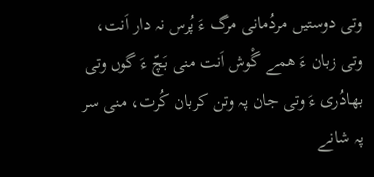وتی دوستیں مردُمانی مرگ ءَ پُرس نہ دار اَنت، وتی زبان ءَ ھمے گْوش اَنت منی بَچّ ءَ گوں وتی بھادُری ءَ وتی جان پہ وتن کربان کُرت، منی سر پہ شانے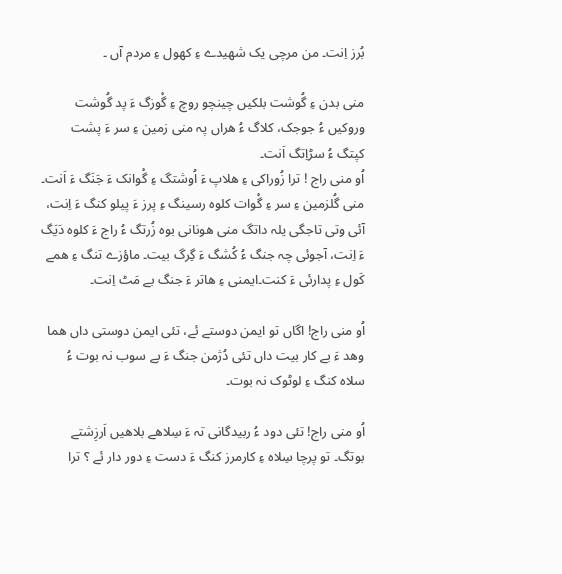بُرز اِنت۔ من مرچی یک شھیدے ءِ کھول ءِ مردم آں ۔

منی بدن ءِ گُوشت بلکیں چینچو روچ ءِ گْوزگ ءَ پد گُوشت وروکیں ءُ جوجک، کلاگ ءُ ھراں پہ منی زمین ءِ سر ءَ پشت کپتگ ءُ سڑاِتگ اَنت۔
اُو منی راج ! ترا زُوراکی ءِ ھلاپ ءَ اُوشتگ ءِ گْوانک ءَ جَنَگ ءَ اَنت۔ منی گُلزمین ءِ سر ءِ گْوات کلوہ رسینگ ءِ پرز ءَ پیلو کنگ ءَ اِنت، آئی وتی تاجگی یلہ داتگ منی ھونانی بوہ زُرتگ ءُ راج ءَ کلوہ دَیَگ ءَ اِنت، آجوئی چہ جنگ ءُ کُشگ ءَ گِرگ بیت۔ ماؤزے تنگ ءِ ھمے کَول ءِ پدارئی ءَ کنت۔ایمنی ءِ ھاتر ءَ جنگ بے مَٹ اِنت۔

اُو منی راج! اگاں تو ایمن دوستے ئے، تئی ایمن دوستی داں ھما وھد ءَ بے کار بیت داں تئی دُژمن جنگ ءَ بے سوب نہ بوت ءُ سلاہ کنگ ءِ لوٹوک نہ بوت۔

اُو منی راج! تئی دود ءُ ربیدگانی تہ ءَ سِلاھے بلاھیں اَرزِشتے بوتگ۔ تو پرچا سِلاہ ءِ کارمرز کنگ ءَ دست ءِ دور دار ئے ؟ ترا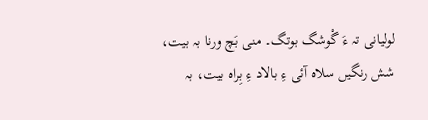لولیانی تہ ءَ گْوشگ بوتگ۔ منی بَچ ورنا بہ بیت، شش رنگیں سلاہ آئی ءِ بالاد ءِ بِراہ بیت، بہ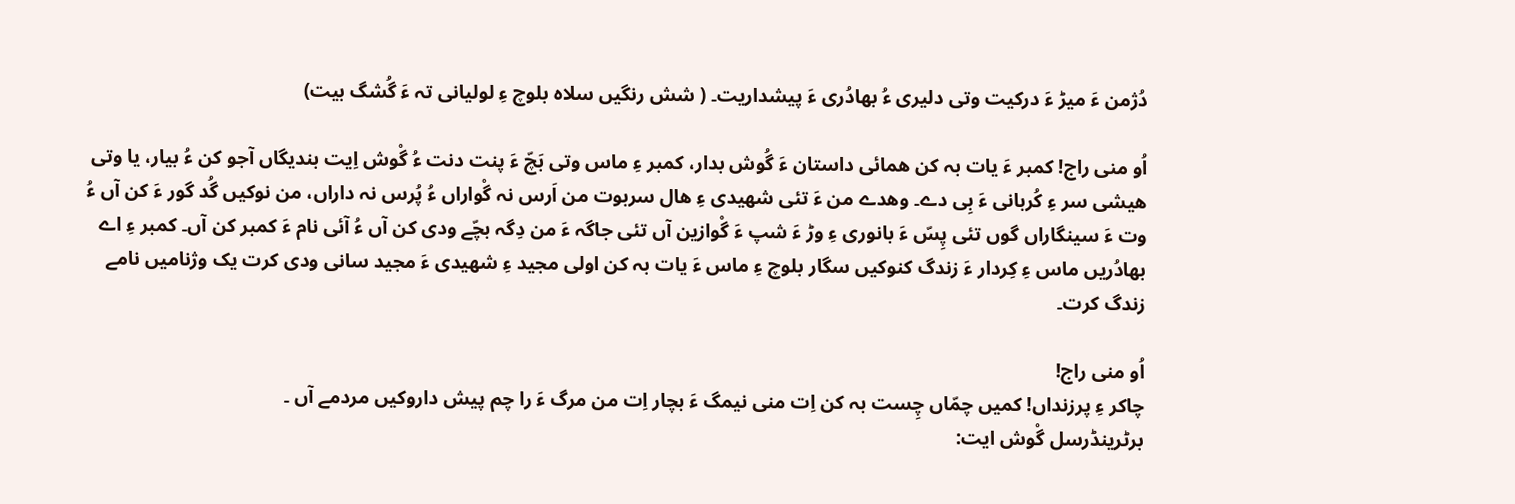دُژمن ءَ میڑ ءَ درکیت وتی دلیری ءُ بھادُری ءَ پیشداریت۔ ( شش رنگیں سلاہ بلوچ ءِ لولیانی تہ ءَ گُشگ بیت)

اُو منی راج! کمبر ءَ یات بہ کن ھمائی داستان ءَ گُوش بدار، کمبر ءِ ماس وتی بَچّ ءَ پنت دنت ءُ گْوش اِیت بندیگاں آجو کن ءُ بیار، یا وتی ھیشی سر ءِ کُربانی ءَ بِی دے۔ وھدے من ءَ تئی شھیدی ءِ ھال سربوت من اَرس نہ گْواراں ءُ پُرس نہ داراں، من نوکیں گُد گور ءَ کن آں ءُ وت ءَ سینگاراں گوں تئی پِسّ ءَ بانوری ءِ وڑ ءَ شپ ءَ گْوازین آں تئی جاگہ ءَ من دِگہ بچّے ودی کن آں ءُ آئی نام ءَ کمبر کن آں۔ کمبر ءِ اے بھادُریں ماس ءِ کِردار ءَ زندگ کنوکیں سگار بلوچ ءِ ماس ءَ یات بہ کن اولی مجید ءِ شھیدی ءَ مجید سانی ودی کرت یک وژنامیں نامے زندگ کرت۔

اُو منی راج!
چاکر ءِ پرزنداں! کمیں چمّاں چِست بہ کن اِت منی نیمگ ءَ بچار اِت من مرگ ءَ را چم پیش داروکیں مردمے آں ۔
برٹرینڈرسل گْوش ایت: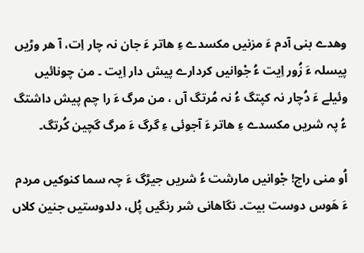وھدے بنی آدم ءَ مزنیں مکسدے ءِ ھاتر ءَ جان نہ چار اِت، آ ھر وڑیں پیسلہ ءَ زُور اِیت ءُ جْوانیں کردارے پیش دار اِیت ۔ من چونائیں وئیلے ءَ دُچار نہ کپتگ ءُ نہ مُرتگ آں ، من مرگ ءَ را چم پیش داشتگ ءُ پہ شریں مکسدے ءِ ھاتر ءَ آجوئی ءِ گرگ ءَ مرگ گچین کُرتگ۔

اُو منی راج! جْوانیں مارشت ءُ شریں جیڑگ ءَ چہ سما کنوکیں مردم ءَ ھَوس دوست بیت۔ نگاھانی شر رنگیں پُل، دلدوستیں جنین کلاں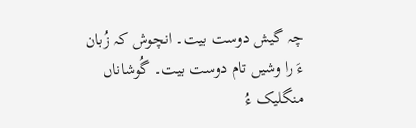چہ گیش دوست بیت۔ انچوش کہ زُبان ءَ را وشیں تام دوست بیت۔ گُوشاناں منگلیک ءُ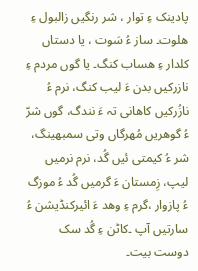پادینک ءِ توار ، شر رنگیں زالبول ءِ ھلوت۔ ساز ءُ سَوت ، یا دستاں کلدار ءِ ھساب کنگ۔ یا گوں مردم ءِ نازرکیں بدن ءَ لیب کنگ، نرم ءُ نازُرکیں کاھانی تہ ءَ نندگ، گوں شرّ ءُ گوھریں مُھرگاں وتی سمبھینگ، شر ءُ کیمتی ئیں گُد، نرم نرمیں لیپ، زِمستان ءَ گرمیں گُد ءُ موزگ ءُ پازوار ،گرم ءِ وھد ءَ ائیرکنڈیشن ءُ سارتیں آپ ۔کاٹن ءِ گُد سک دوست بیت۔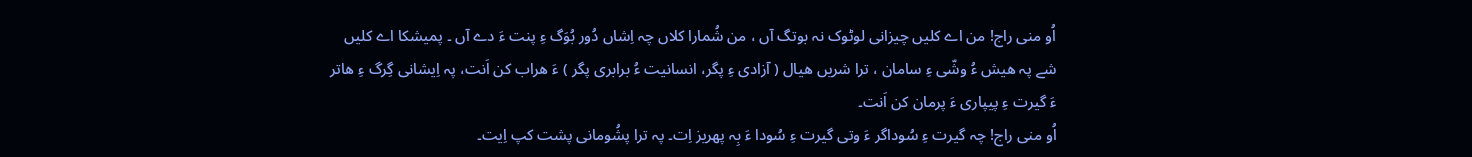اُو منی راج! من اے کلیں چیزانی لوٹوک نہ بوتگ آں ، من شُمارا کلاں چہ اِشاں دُور بُوَگ ءِ پنت ءَ دے آں ۔ پمیشکا اے کلیں شے پہ ھیش ءُ وشّی ءِ سامان ، ترا شریں ھیال ( آزادی ءِ پگر، انسانیت ءُ برابری پگر ) ءَ ھراب کن اَنت، پہ اِیشانی گِرگ ءِ ھاتر ءَ گیرت ءِ پیپاری ءَ پرمان کن اَنت۔
اُو منی راج! چہ گیرت ءِ سُوداگر ءَ وتی گیرت ءِ سُودا ءَ بِہ پھریز اِت۔ پہ ترا پشُومانی پشت کپ اِیت۔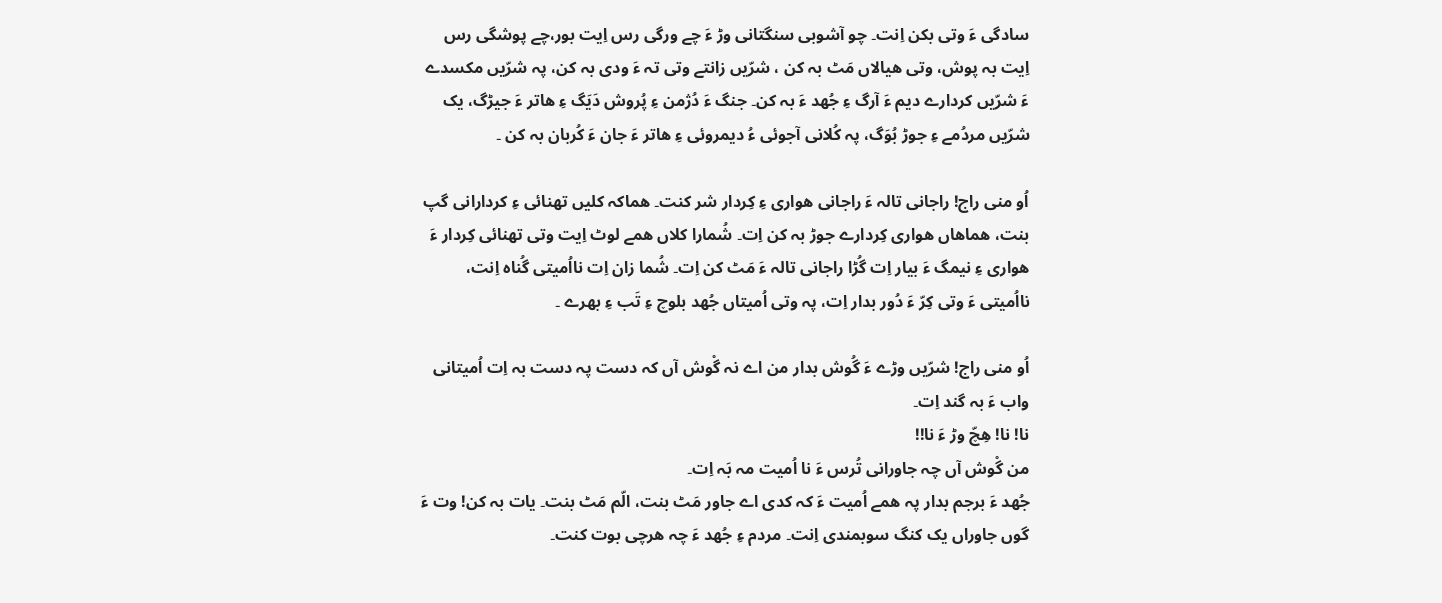سادگی ءَ وتی بکن اِنت۔ چو آشوبی سنگتانی وڑ ءَ چے ورگی رس اِیت بور،چے پوشگی رس اِیت بہ پوش، وتی ھیالاں مَٹ بہ کن ، شرّیں زانتے وتی تہ ءَ ودی بہ کن، پہ شرّیں مکسدے ءَ شرّیں کردارے دیم ءَ آرگ ءِ جُھد ءَ بہ کن۔ جنگ ءَ دُژمن ءِ پُروش دَیَگ ءِ ھاتر ءَ جیڑگ، یک شرّیں مردُمے ءِ جوڑ بُوَگ، پہ کُلانی آجوئی ءُ دیمروئی ءِ ھاتر ءَ جان ءَ کُربان بہ کن ۔

اُو منی راج! راجانی تالہ ءَ راجانی ھواری ءِ کِردار شر کنت۔ ھماکہ کلیں تھنائی ءِ کردارانی گپ بنت، ھماھاں ھواری کِردارے جوڑ بہ کن اِت۔ شُمارا کلاں ھمے لوٹ اِیت وتی تھنائی کِردار ءَ ھواری ءِ نیمگ ءَ بیار اِت گُڑا راجانی تالہ ءَ مَٹ کن اِت۔ شُما زان اِت نااُمیتی گُناہ اِنت، نااُمیتی ءَ وتی کِرّ ءَ دُور بدار اِت، پہ وتی اُمیتاں جُھد بلوچ ءِ تَب ءِ بھرے ۔

اُو منی راج! شرّیں وڑے ءَ گُوش بدار من اے نہ گْوش آں کہ دست پہ دست بہ اِت اُمیتانی واب ءَ بہ گند اِت۔
نا! نا! ھِچّ وڑ ءَ نا!!
من گْوش آں چہ جاورانی تُرس ءَ نا اُمیت مہ بَہ اِت۔
جُھد ءَ برجم بدار پہ ھمے اُمیت ءَ کہ کدی اے جاور مَٹ بنت، الّم مَٹ بنت۔ یات بہ کن! وت ءَ گوں جاوراں یک کنگ سوبمندی اِنت۔ مردم ءِ جُھد ءَ چہ ھرچی بوت کنت۔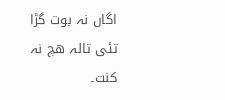اگاں نہ بوت گڑا تئی تالہ ھچ نہ کنت۔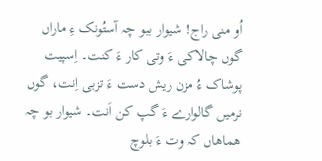اُو منی راج! شیوار ببو چہ آستُونک ءِ ماراں گوں چالاکی ءَ وتی کار ءَ کنت۔ اِسپیت پوشاک ءُ مزن ریش دست ءَ تزبی اِنت، گوں نرمیں گالوارے ءَ گپ کن اَنت۔ شیوار بو چہ ھماھاں کہ وت ءَ بلوچ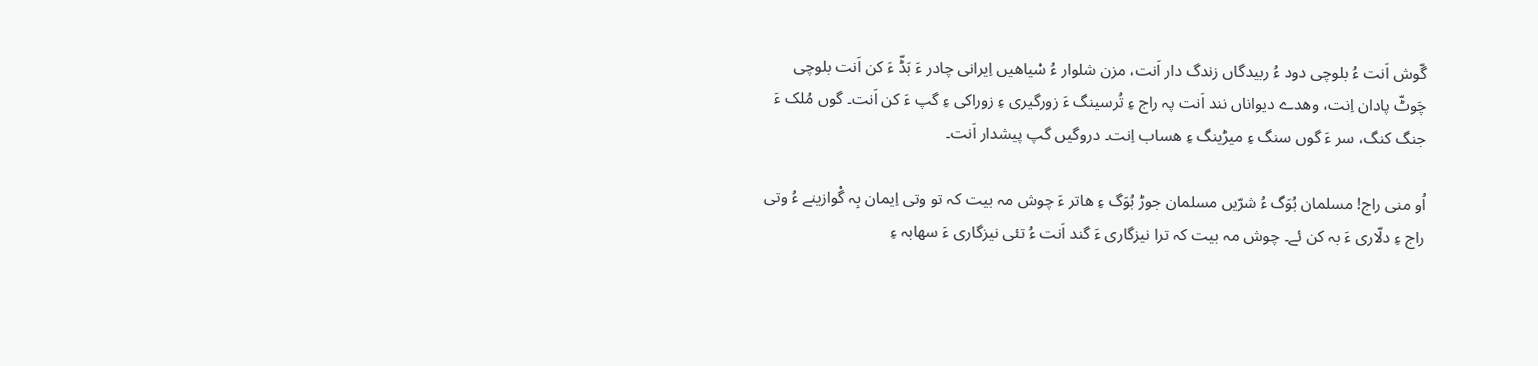گّوش اَنت ءُ بلوچی دود ءُ ربیدگاں زندگ دار اَنت، مزن شلوار ءُ سْیاھیں اِیرانی چادر ءَ بَڈّ ءَ کن اَنت بلوچی چَوٹّ پادان اِنت، وھدے دیواناں نند اَنت پہ راج ءِ تُرسینگ ءَ زورگیری ءِ زوراکی ءِ گپ ءَ کن اَنت۔ گوں مُلک ءَ جنگ کنگ، سر ءَ گوں سنگ ءِ میڑینگ ءِ ھساب اِنت۔ دروگیں گپ پیشدار اَنت۔

اُو منی راج! مسلمان بُوَگ ءُ شرّیں مسلمان جوڑ بُوَگ ءِ ھاتر ءَ چوش مہ بیت کہ تو وتی اِیمان بِہ گْوازینے ءُ وتی راج ءِ دلّاری ءَ بہ کن ئے۔ چوش مہ بیت کہ ترا نیزگاری ءَ گند اَنت ءُ تئی نیزگاری ءَ سھابہ ءِ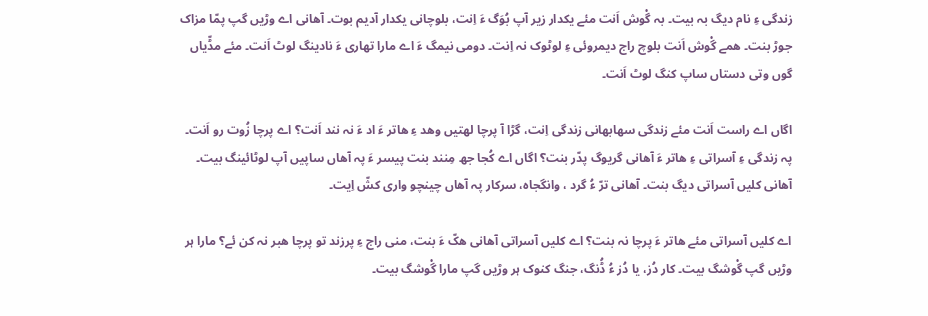زندگی ءِ نام دیگ بہ بیت۔ بہ گْوش اَنت مئے یکدار زیر آپ بُوَگ ءَ اِنت، بلوچانی یکدار آدیم بوت۔ آھانی اے وڑیں گپ پمّا مزاک جوڑ بنت۔ ھمے گْوش اَنت بلوچ راج دیمروئی ءِ لوٹوک نہ اِنت۔ دومی نیمگ ءَ اے مارا تھاری ءَ نادینگ لوٹ اَنت۔ مئے مڈّیاں گوں وتی دستاں ساپ کنگ لوٹ اَنت۔

اگاں اے راست اَنت مئے زندگی سھابھانی زندگی اِنت، گڑا آ پرچا لھتیں وھد ءِ ھاتر ءَ اد ءَ نہ نند اَنت؟ اے پرچا زُوت رو اَنت۔ پہ زندگی ءِ آسراتی ءِ ھاتر ءَ آھانی گریوگ پدّر بنت؟ اگاں اے کُجا جھ مِنند بنت پیسر ءَ پہ آھاں ساپیں آپ لوٹائینگ بیت۔ آھانی کلیں آسراتی دیگ بنت۔ آھانی ترّ ءُ گرد ، وانگجاہ، سرکار پہ آھاں چینچو واری کشّ اِیت۔

اے کلیں آسراتی مئے ھاتر ءَ پرچا نہ بنت؟ اے کلیں آسراتی آھانی ھکّ ءَ بنت، منی راج ءِ پرزند تو پرچا ھبر نہ کن ئے؟ مارا ہر وڑیں گپ گْوشگ بیت۔ کار دُز، یا دُز ءُ ڈُنگ، جنگ کنوک ہر وڑیں گپ مارا گْوشگ بیت۔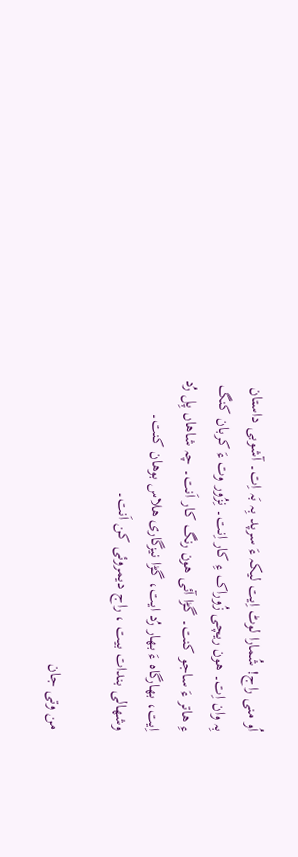اُو منی راج! شُمارا لوٹ اِیت لیکہ ءَ سرپد بِہ بَہ اِت۔ آشوبی داستان بِہ وان اِت۔ ھون ریچی زُوراک ءِ کار اِنت۔ نِزُور وت ءَ کربان کنگ ءِ ھاتر ءَ ساجو کنت۔ گڑا آئی ھون رنگ کار اَنت۔ چہ شاھاں پِل رُد اِیت، بھارگاہ ءَ بھار رُد ایت، گڑا نیزگاری ھلاس بوھان کنت۔ وشھالی بندات بیت ، راج دیمروئی کن اَنت۔

من وتی جان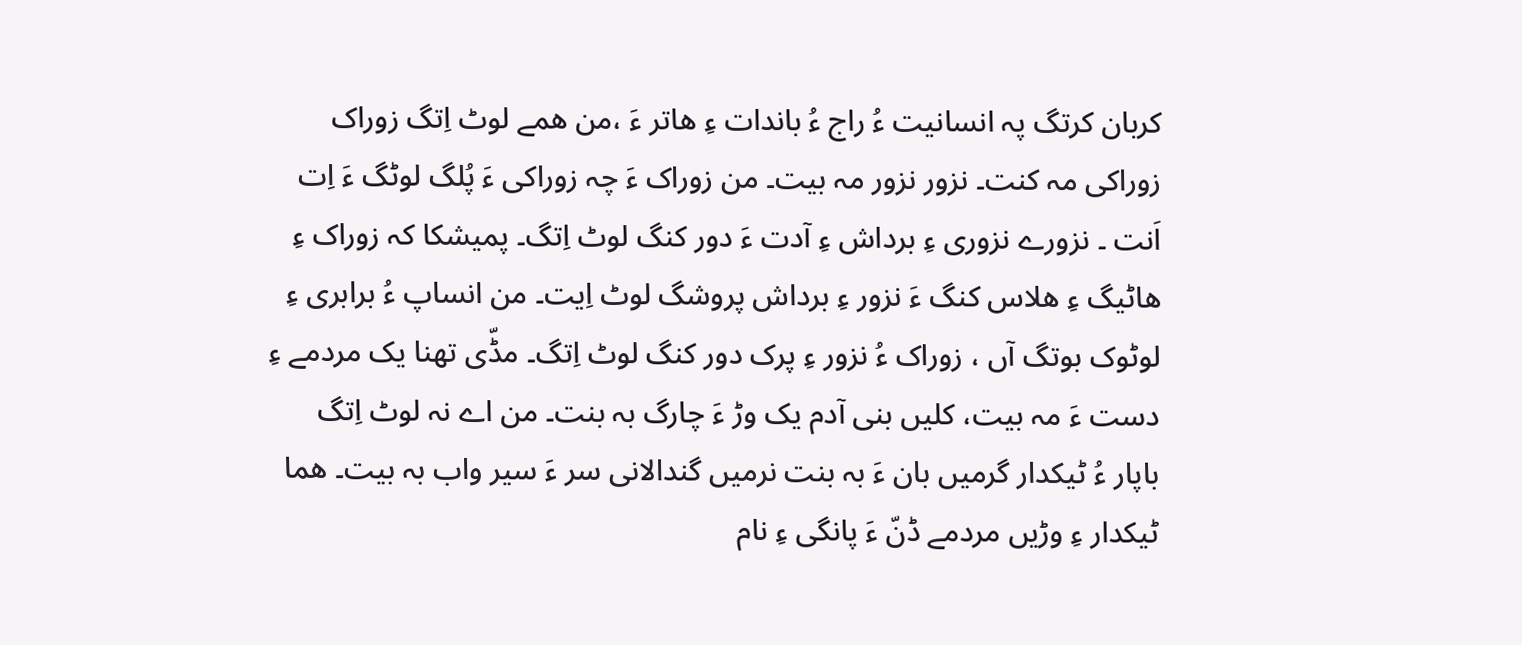کربان کرتگ پہ انسانیت ءُ راج ءُ باندات ءِ ھاتر ءَ ،من ھمے لوٹ اِتگ زوراک زوراکی مہ کنت۔ نزور نزور مہ بیت۔ من زوراک ءَ چہ زوراکی ءَ پُلگ لوٹگ ءَ اِت اَنت ۔ نزورے نزوری ءِ برداش ءِ آدت ءَ دور کنگ لوٹ اِتگ۔ پمیشکا کہ زوراک ءِ ھاٹیگ ءِ ھلاس کنگ ءَ نزور ءِ برداش پروشگ لوٹ اِیت۔ من انساپ ءُ برابری ءِ لوٹوک بوتگ آں ، زوراک ءُ نزور ءِ پرک دور کنگ لوٹ اِتگ۔ مڈّی تھنا یک مردمے ءِ دست ءَ مہ بیت، کلیں بنی آدم یک وڑ ءَ چارگ بہ بنت۔ من اے نہ لوٹ اِتگ باپار ءُ ٹیکدار گرمیں بان ءَ بہ بنت نرمیں گندالانی سر ءَ سیر واب بہ بیت۔ ھما ٹیکدار ءِ وڑیں مردمے ڈنّ ءَ پانگی ءِ نام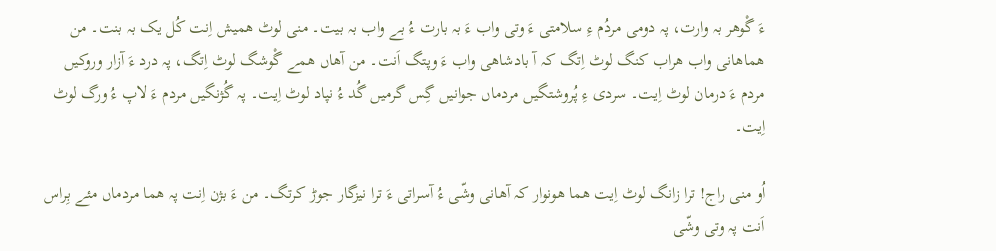ءَ گْوھر بہ وارت، پہ دومی مردُم ءِ سلامتی ءَ وتی واب ءَ بہ بارت ءُ بے واب بہ بیت۔ منی لوٹ ھمیش اِنت کُل یک بہ بنت۔ من ھماھانی واب ھراب کنگ لوٹ اِتگ کہ آ بادشاھی واب ءَ وپتگ اَنت۔ من آھاں ھمے گْوشگ لوٹ اِتگ، پہ درد ءَ آزار وروکیں مردم ءَ درمان لوٹ اِیت۔ سردی ءِ پُروشتگیں مردماں جوانیں گِس گرمیں گُد ءُ نپاد لوٹ اِیت۔ پہ گُژنگیں مردم ءَ لاپ ءُ ورگ لوٹ اِیت۔

اُو منی راج! ترا زانگ لوٹ اِیت ھما ھونوار کہ آھانی وشّی ءُ آسراتی ءَ ترا نیزگار جوڑ کرتگ۔ من ءَ بژن اِنت پہ ھما مردماں مئے بِراس اَنت پہ وتی وشّی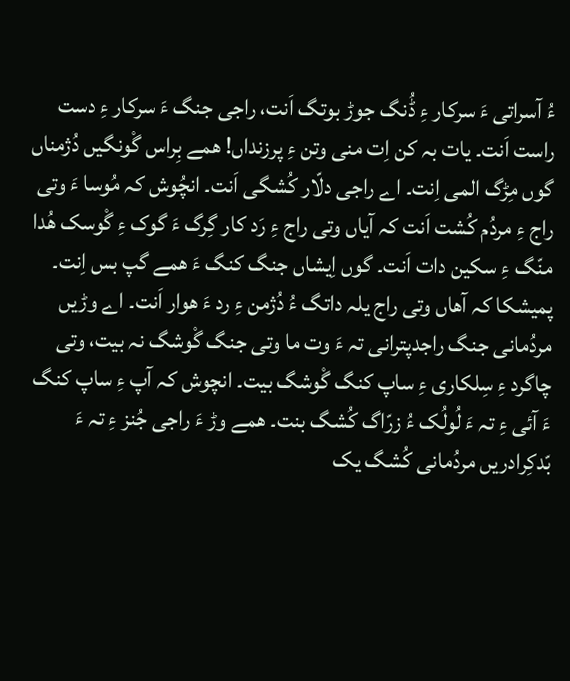ءُ آسراتی ءَ سرکار ءِ ڈُنگ جوڑ بوتگ اَنت، راجی جنگ ءَ سرکار ءِ دست راست اَنت۔ یات بہ کن اِت منی وتن ءِ پرزنداں! ھمے بِراس گْونگیں دُژمناں گوں مِڑگ المی اِنت۔ اے راجی دلّار کُشگی اَنت۔ انچُوش کہ مُوسا ءَ وتی راج ءِ مردُم کُشت اَنت کہ آیاں وتی راج ءِ رَد کار گِرگ ءَ گوک ءِ گْوسک ھُدا منّگ ءِ سکین دات اَنت۔ گوں اِیشاں جنگ کنگ ءَ ھمے گپ بس اِنت۔ پمیشکا کہ آھاں وتی راج یلہ داتگ ءُ دُژمن ءِ رد ءَ ھوار اَنت۔ اے وڑیں مردُمانی جنگ راجدپترانی تہ ءَ وت ما وتی جنگ گْوشگ نہ بیت، وتی چاگرد ءِ سِلکاری ءِ ساپ کنگ گْوشگ بیت۔ انچوش کہ آپ ءِ ساپ کنگ ءَ آئی ءِ تہ ءَ لُولُک ءُ زرّاگ کُشگ بنت۔ ھمے وڑ ءَ راجی جُنز ءِ تہ ءَ بّدکِرادریں مردُمانی کُشگ یک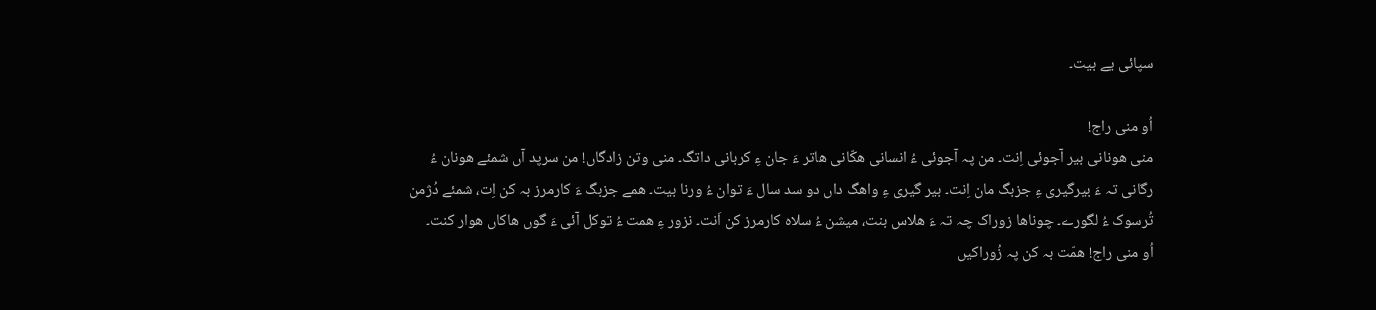سپائی یے بیت۔

اُو منی راج!
منی ھونانی بیر آجوئی اِنت۔ من پہ آجوئی ءُ انسانی ھکّانی ھاتر ءَ جان ءِ کربانی داتگ۔ منی وتن زادگاں! من سرپد آں شمئے ھونان ءُ رگانی تہ ءَ بیرگیری ءِ جزبگ مان اِنت۔ بیر گیری ءِ واھگ داں دو سد سال ءَ توان ءُ ورنا بیت۔ ھمے جزبگ ءَ کارمرز بہ کن اِت، شمئے دُژمن تُرسوک ءُ لگورے۔ چوناھا زوراک چہ تہ ءَ ھلاس بنت، میشن ءُ سلاہ کارمرز کن اَنت۔ نزور ءِ ھمت ءُ توکل آئی ءَ گوں ھاکاں ھوار کنت۔
اُو منی راج! ھمّت بہ کن پہ زُوراکیں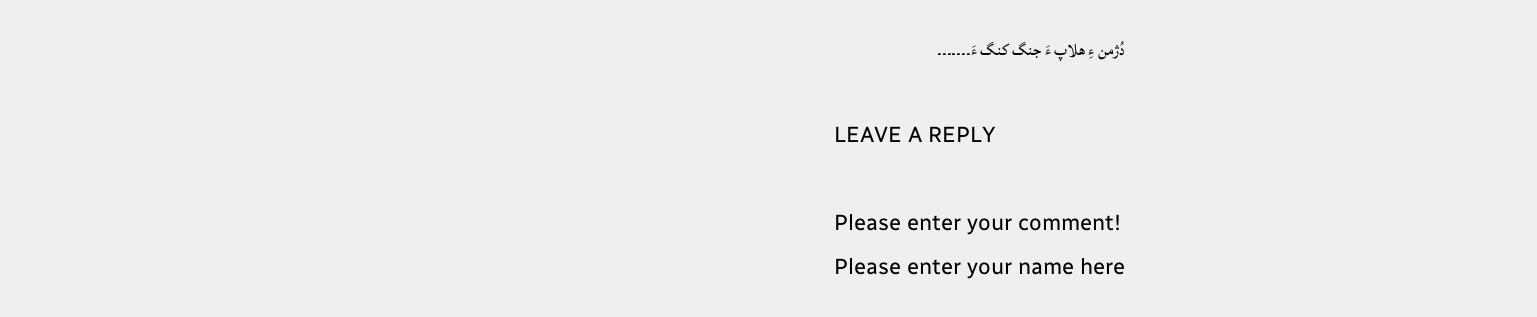دُژمن ءِ ھلاپ ءَ جنگ کنگ ءَ۔۔۔۔۔۔۔

LEAVE A REPLY

Please enter your comment!
Please enter your name here